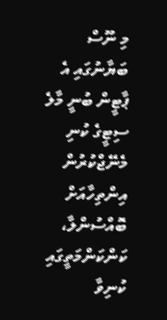މި ނޫސް ބަޔާނުގައި އެ ޕާޓީން ބުނީ މާލެ ސިޓީގެ ކުނި މެނޭޖްކުރުން އިންތިހާއަށް ބޮއްސުންލާ، ކަންކަންމަތީގައި ކުނިވާ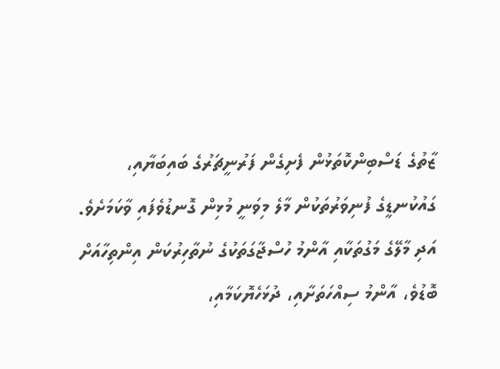ޒާތުގެ ޑަސްބިންކޮތަޅުން ފެށިގެން ފަރުނީޗަރުގެ ބައިބަޔާއި، ގައުކުނޑީގެ ފުނިވަރުތަކުން މާލެ މިވަނީ މުޅިން ގޮނޑުވެފައި ވާކަމަށެވެ.
އަދި މާލޭގެ މަގުތަކާއި އާންމު ހުސްޖާގަތަކުގެ ނުތާހިރުކަން އިންތިހާއަށް ބޮޑުވެ، އާންމު ސިއްހަތަށާއި، ދުޅަހެޔޮކަމާއި،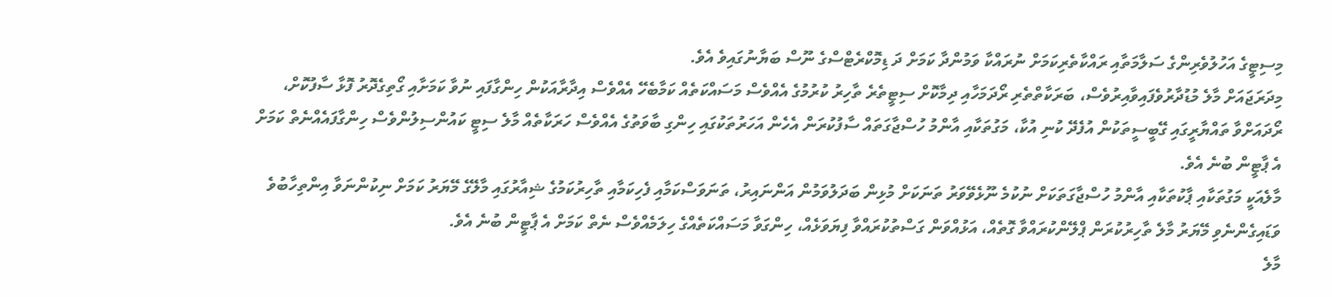މިސިޓީގެ އަހުލުވެރިންގެ ސަލާމަތާއި ރައްކާތެރިކަމަށް ނުރައްކާ ވަމުންދާ ކަމަށް ދަ ޑިމޮކްރެޓްސްގެ ނޫސް ބަޔާނުގައިވެ އެވެ.
މިދަރަޖައަށް މާލެ މުޑުދާރުވެފައިވާއިރުވެސް، ބަރަކާތްތެރި ރޯދަމަހާއި ދިމާކޮށް ސިޓީތެރެ ތާހިރު ކުރުމުގެ އެއްވެސް މަސައްކަތެއް ކަމާބެހޭ އެއްވެސް އިދާރާއަކުން ހިންގާފައި ނުވާ ކަމަށާއި ގޯތިގެދޮރު ފޮޅާ ސާފުކޮށް، ރޯދައަށްވާ ތައްޔާރީގައި ގޭބީސީތަކުން އުފެދޭ ކުނި އުކާ، މަގުތަކާއި އާންމު ހުސްޖާގަތައް ސާފުކުރަން އެހެން އަހަރުތަކުގައި ހިންގި ބާވަތުގެ އެއްވެސް ހަރަކާތެއް މާލެ ސިޓީ ކައުންސިލުންވެސް ހިންގާފައެއްނެތް ކަމަށް އެ ޕާޓީން ބުނެ އެވެ.
މާލެއަކީ މަގުތަކާއި ޕާކުތަކާއި އާންމު ހުސްޖާގަތަކަށް ނުކުމެ ނޫޅެވޭވަރު ތަނަކަށް މުޅިން ބަދަލުވަމުން އަންނައިރު، ތަނަވަސްކަމާއި ފެހިކަމާއި ތާހިރުކަމުގެ ޝިއާރުގައި މާލޭގެ މޭޔަރު ކަމަށް ނިކުންނަވާ އިންތިހާބުވެ ވަޑައިގެންނެވި މޭޔަރު މާލެ ތާހިރުކުރަން ޕްލޭންކުރައްވާ ގޮތެއް، އަޅުއްވަން ގަސްތުކުރައްވާ ފިޔަވަޅެއް، ހިންގަވާ މަސައްކަތެއްގެ ހިލަމެއްވެސް ނެތް ކަމަށް އެ ޕާޓީން ބުނެ އެވެ.
މާލެ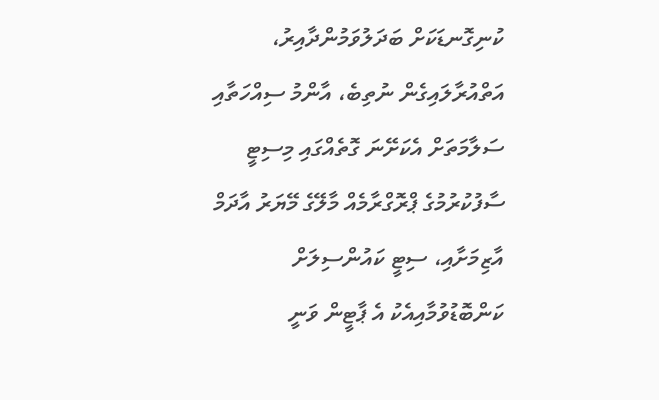ކުނިގޮނޑަކަށް ބަދަލުވަމުންދާއިރު، އަތްއުރާލައިގެން ނުތިބެ، އާންމު ސިއްހަތާއި ސަލާމަތަށް އެކަށޭނަ ގޮތެއްގައި މިސިޓީ ސާފުކުރުމުގެ ޕްރޮގްރާމެއް މާލޭގެ މޭޔަރު އާދަމް އާޒިމަށާއި، ސިޓީ ކައުންސިލަށް ކަންބޮޑުވުމާއިއެކު އެ ޕާޓީން ވަނީ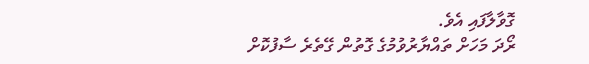ގޮވާލާފައި އެވެ.
ރޯދަ މަހަށް ތައްޔާރުވުމުގެ ގޮތުން ގޭތެރެ ސާފުކޮށް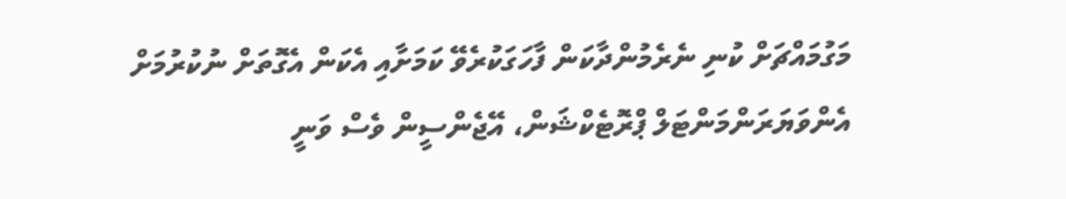މަގުމައްޗަށް ކުނި ނެރެމުންދާކަން ފާހަގަކުރެވޭ ކަމަށާއި އެކަން އެގޮތަށް ނުކުރުމަށް އެންވަޔަރަންމަންޓަލް ޕްރޮޓެކްޝަން، އޭޖެންސީން ވެސް ވަނީ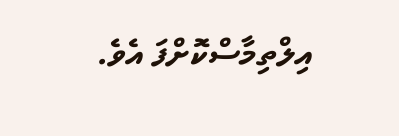އިލްތިމާސްކޮށްފަ އެވެ.